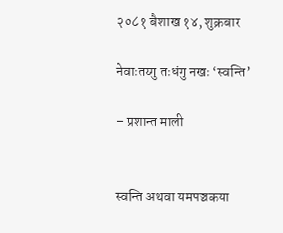२०८१ बैशाख १४, शुक्रबार

नेवाःतय्गु तःधंगु नखः ‘स्वन्ति’

– प्रशान्त माली


स्वन्ति अथवा यमपञ्चकया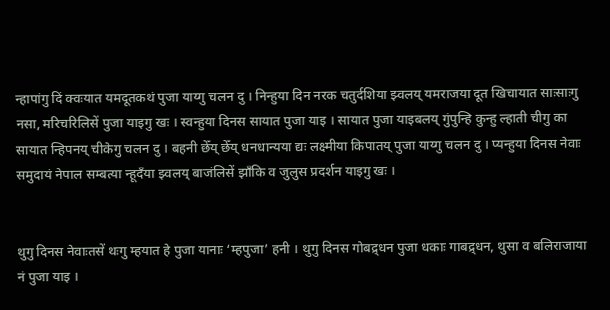न्हापांगु दिं क्वःयात यमदूतकथं पुजा याय्गु चलन दु । निन्हुया दिन नरक चतुर्दशिया झ्वलय् यमराजया दूत खिचायात साःसाःगु नसा, मरिचरिलिसें पुजा याइगु खः । स्वन्हुया दिनस सायात पुजा याइ । सायात पुजा याइबलय् गुंपुन्हि कुन्हु ल्हाती चीगु का सायात न्हिपनय् चीकेगु चलन दु । बहनी छेँय् छेँय् धनधान्यया द्यः लक्ष्मीया किपातय् पुजा याय्गु चलन दु । प्यन्हुया दिनस नेवाः समुदायं नेपाल सम्बत्या न्हूदँया झ्वलय् बाजंलिसें झाँकि व जुलुस प्रदर्शन याइगु खः ।


थुगु दिनस नेवाःतसें थःगु म्हयात हे पुजा यानाः ‘म्हपुजा’ हनी । थुगु दिनस गोबद्र्धन पुजा धकाः गाबद्र्धन, थुसा व बलिराजाया नं पुजा याइ ।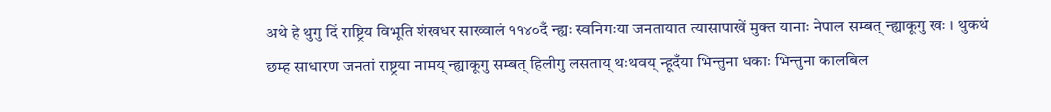अथे हे थुगु दिं राष्ट्रिय विभूति शंखधर साख्वालं ११४०दँ न्ह्यः स्वनिगःया जनतायात त्यासापाखें मुक्त यानाः नेपाल सम्बत् न्ह्याकूगु खः । थुकथं छम्ह साधारण जनतां राष्ट्रया नामय् न्ह्याकूगु सम्बत् हिलीगु लसताय् थःथवय् न्हूदँया भिन्तुना धकाः भिन्तुना कालबिल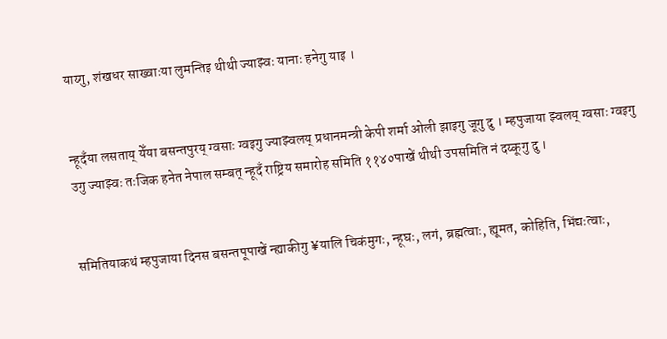याय्गु, शंखधर साख्वाःया लुमन्तिइ थीथी ज्याझ्वः यानाः हनेगु याइ ।


न्हूदँया लसताय् येँया बसन्तपुरय् ग्वसाः ग्वइगु ज्याझ्वलय् प्रधानमन्त्री केपी शर्मा ओली झाइगु जूगु दु । म्हपुजाया झ्वलय् ग्वसाः ग्वइगु उगु ज्याझ्वः तःजिक हनेत नेपाल सम्बत् न्हूदँ राष्ट्रिय समारोह समिति ११४०पाखें थीथी उपसमिति नं दय्कूगु दु ।


समितियाकथं म्हपुजाया दिनस बसन्तपूपाखें न्ह्याकीगु ¥यालि चिकंमुगः, न्हूघः, लगं, ब्रह्मत्वाः, ह्यूमत, कोहिति, भिंद्यःत्वाः,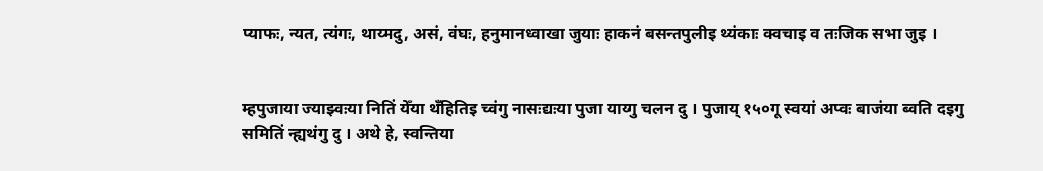प्याफः, न्यत, त्यंगः, थाय्मदु, असं, वंघः, हनुमानध्वाखा जुयाः हाकनं बसन्तपुलीइ थ्यंकाः क्वचाइ व तःजिक सभा जुइ ।


म्हपुजाया ज्याझ्वःया नितिं येँया थँहितिइ च्वंगु नासःद्यःया पुजा याय्गु चलन दु । पुजाय् १५०गू स्वयां अप्वः बाजंया ब्वति दइगु समितिं न्ह्यथंगु दु । अथे हे, स्वन्तिया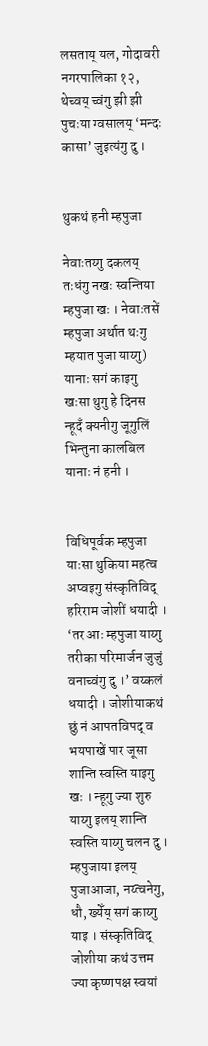लसताय् यल, गोदावरी नगरपालिका १२, थेच्वय् च्वंगु झी झी पुचःया ग्वसालय् ‘मन्दः कासा’ जुइत्यंगु दु ।


थुकथं हनी म्हपुजा

नेवाःतय्गु दकलय् तःधंगु नखः स्वन्तिया म्हपुजा खः । नेवाःतसें म्हपुजा अर्थात थःगु म्हयात पुजा याय्गु) यानाः सगं काइगु खःसा थुगु हे दिनस न्हूदँ क्यनीगु जूगुलिं भिन्तुना कालबिल यानाः नं हनी ।


विधिपूर्वक म्हपुजा याःसा थुकिया महत्व अप्वइगु संस्कृतिविद् हरिराम जोशीं धयादी । ‘तर आः म्हपुजा याय्गु तरीका परिमार्जन जुजुं वनाच्वंगु दु ।’ वय्कलं धयादी । जोशीयाकथं छुं नं आपतविपद् व भयपाखें पार जूसा शान्ति स्वस्ति याइगु खः । न्हूगु ज्या शुरु याय्गु इलय् शान्ति स्वस्ति याय्गु चलन दु । म्हपुजाया इलय् पुजाआजा, नय्त्वनेगु, धौ, ख्येँय् सगं काय्गु याइ । संस्कृतिविद् जोशीया कथं उत्तम ज्या कृष्णपक्ष स्वयां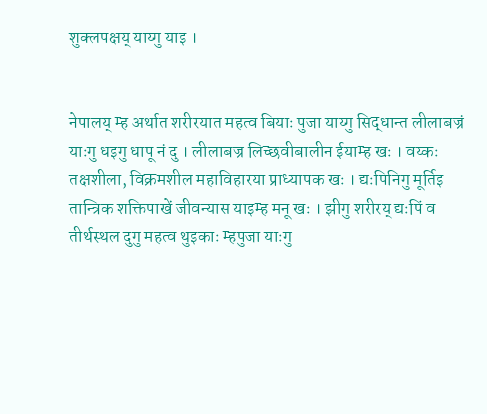शुक्लपक्षय् याय्गु याइ ।


नेपालय् म्ह अर्थात शरीरयात महत्व बियाः पुजा याय्गु सिद्धान्त लीलाबज्रं याःगु धइगु धापू नं दु । लीलाबज्र लिच्छवीबालीन ईयाम्ह खः । वय्कः तक्षशीला, विक्रमशील महाविहारया प्राध्यापक खः । द्यःपिनिगु मूर्तिइ तान्त्रिक शक्तिपाखें जीवन्यास याइम्ह मनू खः । झीगु शरीरय् द्यःपिं व तीर्थस्थल दुगु महत्व थुइकाः म्हपुजा याःगु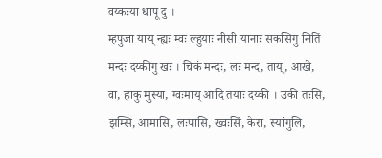वय्कःया धापू दु ।
म्हपुजा याय् न्ह्यः म्वः ल्हुयाः नीसी यानाः सकसिगु नितिं मन्दः दय्कीगु खः । चिकं मन्दः, लः मन्द, ताय्, आखे, वा, हाकु मुस्या, ग्वःमाय् आदि तयाः दय्की । उकी तःसि, झम्सि, आमासि, लःपासि, ख्वःसिं, केरा, स्यांगुलि,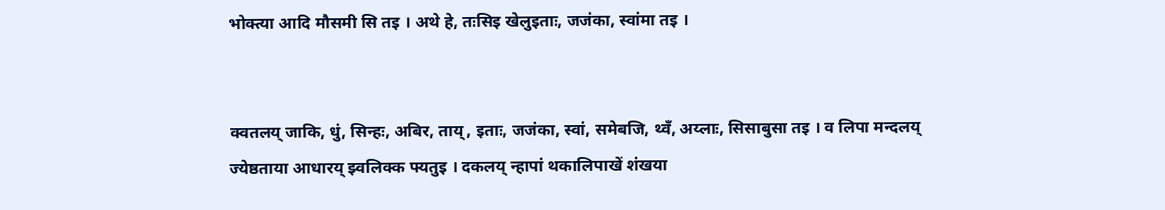भोक्त्या आदि मौसमी सि तइ । अथे हे, तःसिइ खेलुइताः, जजंका, स्वांमा तइ ।


क्वतलय् जाकि, धुं, सिन्हः, अबिर, ताय्, इताः, जजंका, स्वां, समेबजि, थ्वँ, अय्लाः, सिसाबुसा तइ । व लिपा मन्दलय् ज्येष्ठताया आधारय् झ्वलिक्क फ्यतुइ । दकलय् न्हापां थकालिपाखें शंखया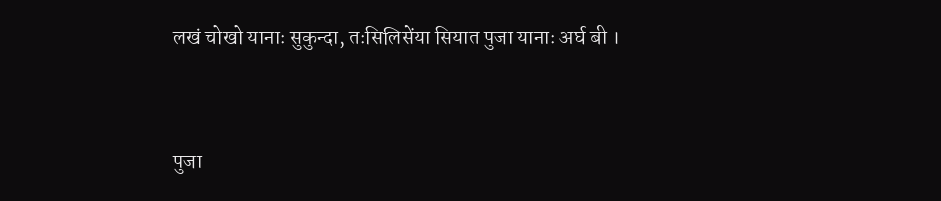लखं चोखो यानाः सुकुन्दा, तःसिलिसेंया सियात पुजा यानाः अर्घ बी ।


पुजा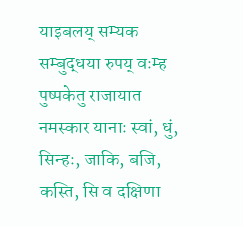याइबलय् सम्यक सम्बुद्धया रुपय् वःम्ह पुष्पकेतु राजायात नमस्कार यानाः स्वां, धुं, सिन्हः, जाकि, बजि, कस्ति, सि व दक्षिणा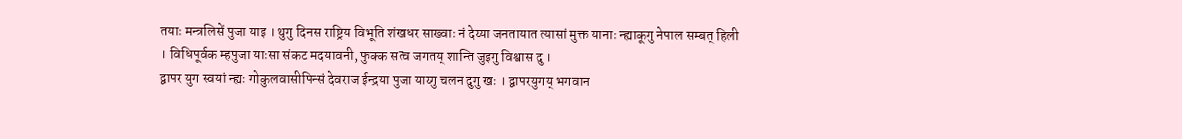तयाः मन्त्रलिसें पुजा याइ । थुगु दिनस राष्ट्रिय विभूति शंखधर साख्वाः नं देय्या जनतायात त्यासां मुक्त यानाः न्ह्याकूगु नेपाल सम्बत् हिली । विधिपूर्वक म्हपुजा याःसा संकट मदयावनी, फुक्क सत्व जगतय् शान्ति जुइगु विश्वास दु ।
द्वापर युग स्वयां न्ह्यः गोकुलवासीपिन्सं देवराज ईन्द्रया पुजा याय्गु चलन दुगु खः । द्वापरयुगय् भगवान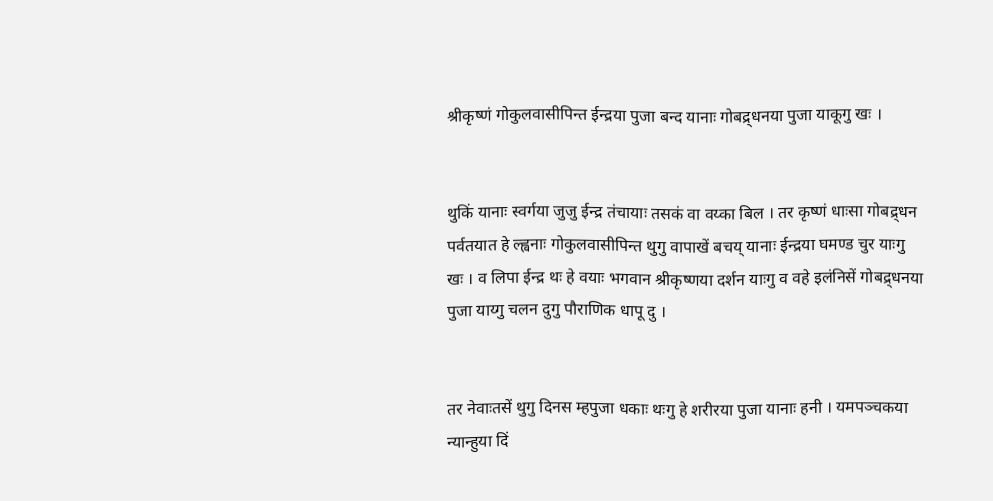श्रीकृष्णं गोकुलवासीपिन्त ईन्द्रया पुजा बन्द यानाः गोबद्र्धनया पुजा याकूगु खः ।


थुकिं यानाः स्वर्गया जुजु ईन्द्र तंचायाः तसकं वा वय्का बिल । तर कृष्णं धाःसा गोबद्र्धन पर्वतयात हे ल्ह्वनाः गोकुलवासीपिन्त थुगु वापाखें बचय् यानाः ईन्द्रया घमण्ड चुर याःगु खः । व लिपा ईन्द्र थः हे वयाः भगवान श्रीकृष्णया दर्शन याःगु व वहे इलंनिसें गोबद्र्धनया पुजा याय्गु चलन दुगु पौराणिक धापू दु ।


तर नेवाःतसें थुगु दिनस म्हपुजा धकाः थःगु हे शरीरया पुजा यानाः हनी । यमपञ्चकया न्यान्हुया दिं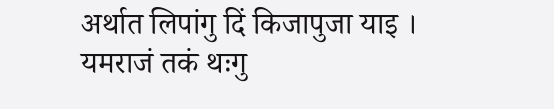अर्थात लिपांगु दिं किजापुजा याइ । यमराजं तकं थःगु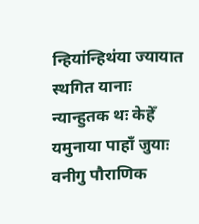न्हियांन्हिथंया ज्यायात स्थगित यानाः न्यान्हुतक थः केहेँ यमुनाया पाहाँ जुयाः वनीगु पौराणिक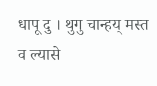धापू दु । थुगु चान्हय् मस्त व ल्यासे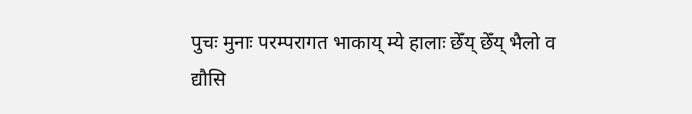पुचः मुनाः परम्परागत भाकाय् म्ये हालाः छेँय् छेँय् भैलो व द्यौसि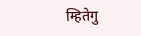म्हितेगु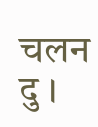चलन दु ।